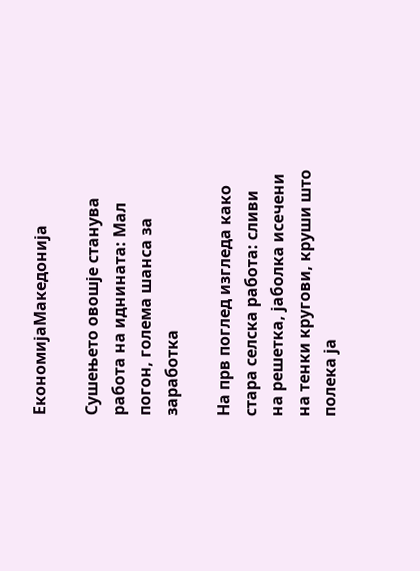ЕкономијаМакедонија

Сушењето овошје станува работа на иднината: Мал погон, голема шанса за заработка

На прв поглед изгледа како стара селска работа: сливи на решетка, јаболка исечени на тенки кругови, круши што полека ја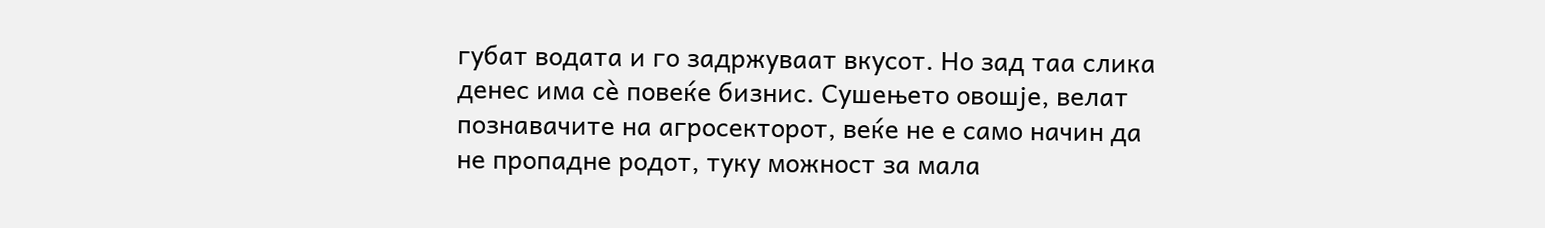губат водата и го задржуваат вкусот. Но зад таа слика денес има сè повеќе бизнис. Сушењето овошје, велат познавачите на агросекторот, веќе не е само начин да не пропадне родот, туку можност за мала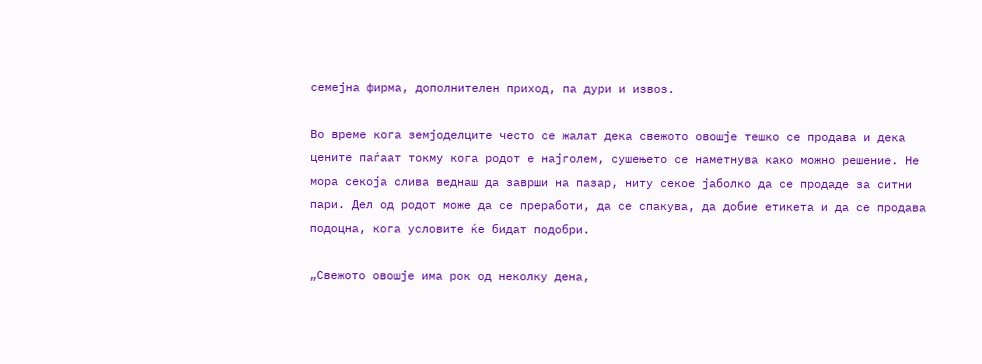семејна фирма, дополнителен приход, па дури и извоз.

Во време кога земјоделците често се жалат дека свежото овошје тешко се продава и дека цените паѓаат токму кога родот е најголем, сушењето се наметнува како можно решение. Не мора секоја слива веднаш да заврши на пазар, ниту секое јаболко да се продаде за ситни пари. Дел од родот може да се преработи, да се спакува, да добие етикета и да се продава подоцна, кога условите ќе бидат подобри.

„Свежото овошје има рок од неколку дена,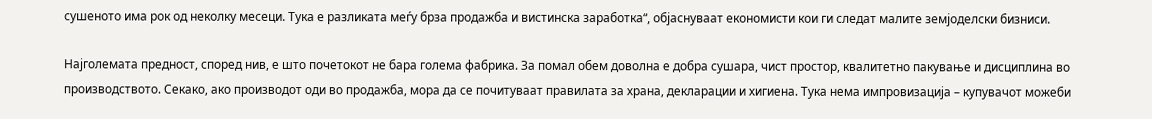сушеното има рок од неколку месеци. Тука е разликата меѓу брза продажба и вистинска заработка“, објаснуваат економисти кои ги следат малите земјоделски бизниси.

Најголемата предност, според нив, е што почетокот не бара голема фабрика. За помал обем доволна е добра сушара, чист простор, квалитетно пакување и дисциплина во производството. Секако, ако производот оди во продажба, мора да се почитуваат правилата за храна, декларации и хигиена. Тука нема импровизација – купувачот можеби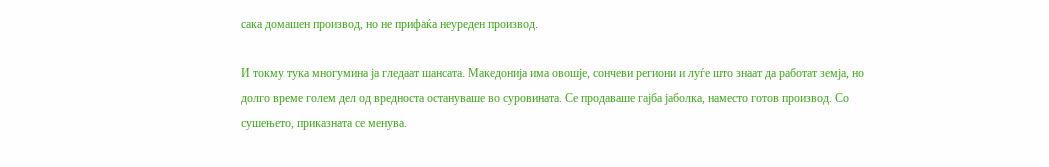сака домашен производ, но не прифаќа неуреден производ.

И токму тука многумина ја гледаат шансата. Македонија има овошје, сончеви региони и луѓе што знаат да работат земја, но долго време голем дел од вредноста остануваше во суровината. Се продаваше гајба јаболка, наместо готов производ. Со сушењето, приказната се менува.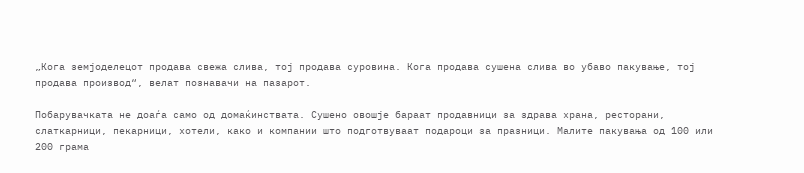„Кога земјоделецот продава свежа слива, тој продава суровина. Кога продава сушена слива во убаво пакување, тој продава производ“, велат познавачи на пазарот.

Побарувачката не доаѓа само од домаќинствата. Сушено овошје бараат продавници за здрава храна, ресторани, слаткарници, пекарници, хотели, како и компании што подготвуваат подароци за празници. Малите пакувања од 100 или 200 грама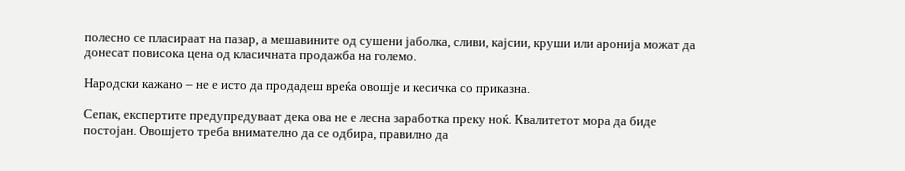полесно се пласираат на пазар, а мешавините од сушени јаболка, сливи, кајсии, круши или аронија можат да донесат повисока цена од класичната продажба на големо.

Народски кажано – не е исто да продадеш вреќа овошје и кесичка со приказна.

Сепак, експертите предупредуваат дека ова не е лесна заработка преку ноќ. Квалитетот мора да биде постојан. Овошјето треба внимателно да се одбира, правилно да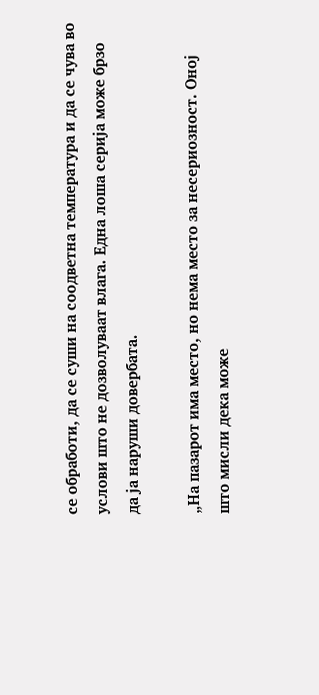се обработи, да се суши на соодветна температура и да се чува во услови што не дозволуваат влага. Една лоша серија може брзо да ја наруши довербата.

„На пазарот има место, но нема место за несериозност. Оној што мисли дека може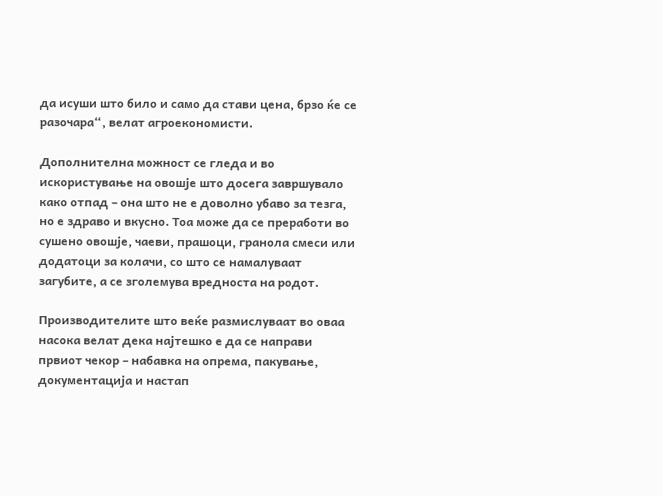да исуши што било и само да стави цена, брзо ќе се разочара“, велат агроекономисти.

Дополнителна можност се гледа и во искористување на овошје што досега завршувало како отпад – она што не е доволно убаво за тезга, но е здраво и вкусно. Тоа може да се преработи во сушено овошје, чаеви, прашоци, гранола смеси или додатоци за колачи, со што се намалуваат загубите, а се зголемува вредноста на родот.

Производителите што веќе размислуваат во оваа насока велат дека најтешко е да се направи првиот чекор – набавка на опрема, пакување, документација и настап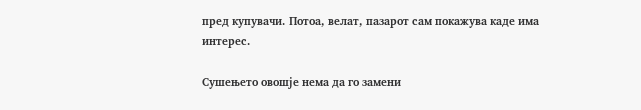пред купувачи. Потоа, велат, пазарот сам покажува каде има интерес.

Сушењето овошје нема да го замени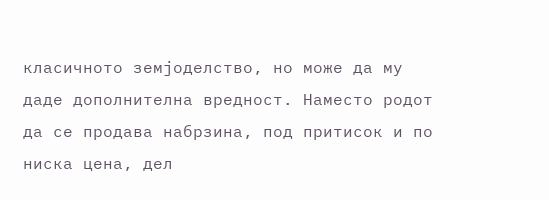класичното земјоделство, но може да му даде дополнителна вредност. Наместо родот да се продава набрзина, под притисок и по ниска цена, дел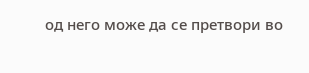од него може да се претвори во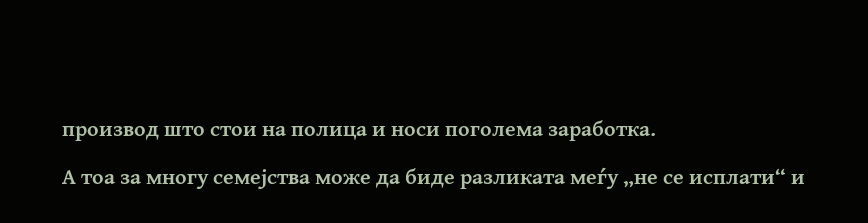производ што стои на полица и носи поголема заработка.

А тоа за многу семејства може да биде разликата меѓу „не се исплати“ и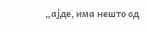„ајде, има нешто од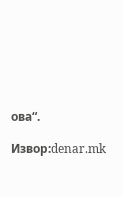ова“.

Извор:denar.mk